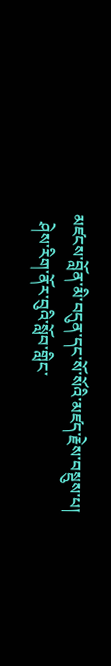མཛངས་བློན་མི་བདུན་དང་སོ་སོའི་མཛད་རྗེས་བསྡུས་པ།
  ཤེས་རིག་ནོར་བུའི་སློབ་གླིང་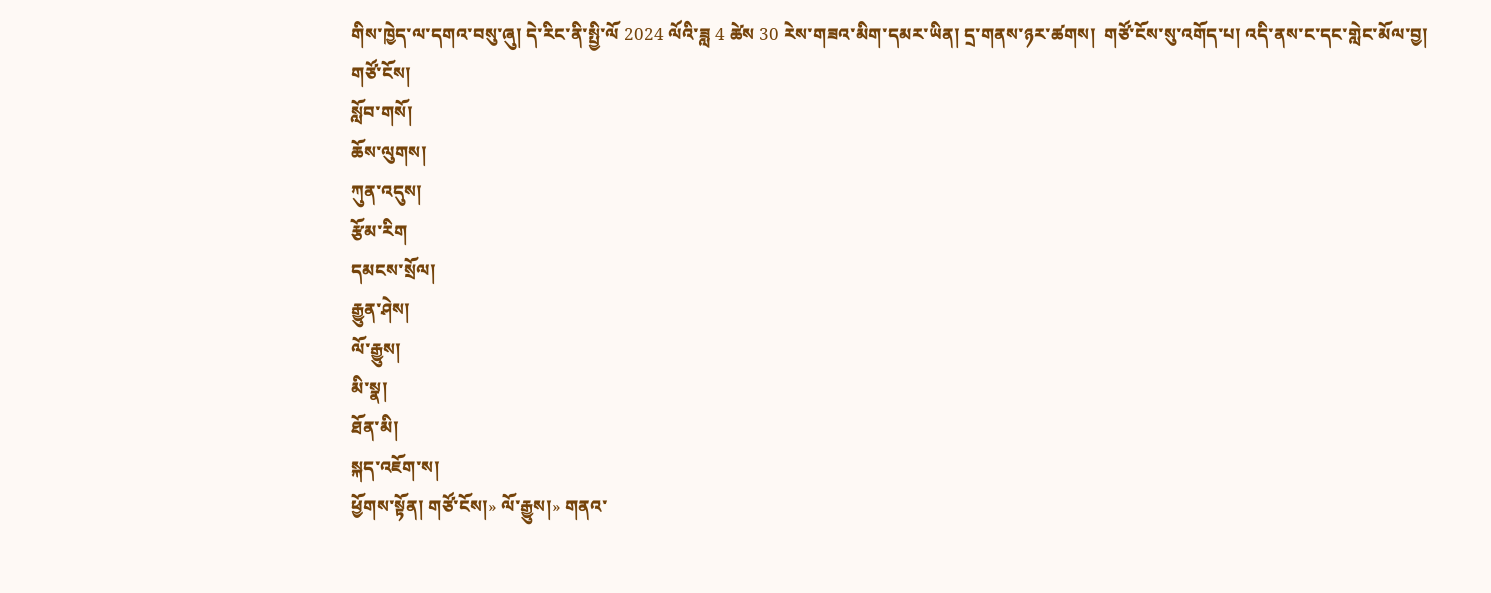གིས་ཁྱེད་ལ་དགའ་བསུ་ཞུ། དེ་རིང་ནི་སྤྱི་ལོ 2024 ལོའི་ཟླ 4 ཚེས 30 རེས་གཟའ་མིག་དམར་ཡིན། དྲ་གནས་ཉར་ཚགས།  གཙོ་ངོས་སུ་འགོད་པ། འདི་ནས་ང་དང་གླེང་མོལ་བྱ།
གཙོ་ངོས།
སློབ་གསོ།
ཆོས་ལུགས།
ཀུན་འདུས།
རྩོམ་རིག
དམངས་སྲོལ།
རྒྱུན་ཤེས།
ལོ་རྒྱུས།
མི་སྣ།
ཐོན་མི།
སྐད་འཇོག་ས།
ཕྱོགས་སྟོན། གཙོ་ངོས།» ལོ་རྒྱུས།» གནའ་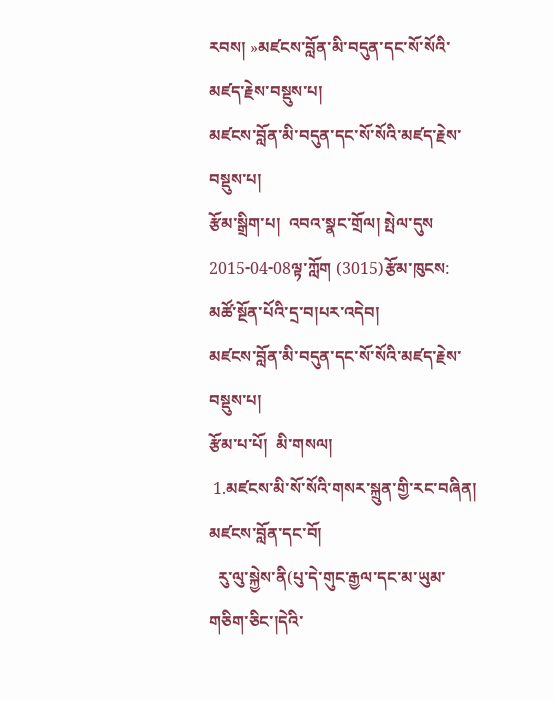རབས། »མཛངས་བློན་མི་བདུན་དང་སོ་སོའི་མཛད་རྗེས་བསྡུས་པ།
མཛངས་བློན་མི་བདུན་དང་སོ་སོའི་མཛད་རྗེས་བསྡུས་པ།
རྩོམ་སྒྲིག་པ།  འབའ་སྣང་གྲོལ། སྤེལ་དུས 2015-04-08ལྟ་ཀློག (3015)རྩོམ་ཁུངས: མཚོ་སྔོན་པོའི་དྲ་བ།པར་འདེབ།
མཛངས་བློན་མི་བདུན་དང་སོ་སོའི་མཛད་རྗེས་བསྡུས་པ།
རྩོམ་པ་པོ།  མི་གསལ།
 1.མཛངས་མི་སོ་སོའི་གསར་སྐྲུན་གྱི་རང་བཞིན།
མཛངས་བློན་དང་བོ།
  རུ་ལུ་སྐྱེས་ནི(པུ་དེ་གུང་རྒྱལ་དང་མ་ཡུམ་གཅིག་ཅིང་།དེའི་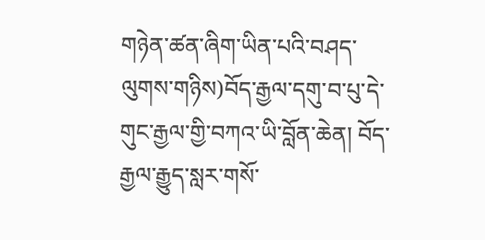གཉེན་ཚན་ཞིག་ཡིན་པའི་བཤད་ལུགས་གཉིས)བོད་རྒྱལ་དགུ་བ་པུ་དེ་གུང་རྒྱལ་གྱི་བཀའ་ཡི་བློན་ཆེན། བོད་རྒྱལ་རྒྱུད་སླར་གསོ་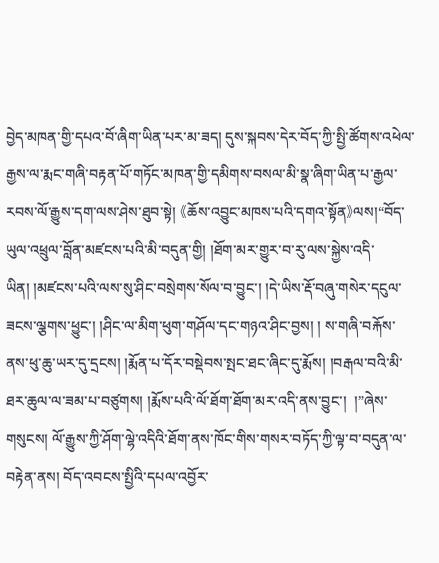བྱེད་མཁན་གྱི་དཔའ་བོ་ཞིག་ཡིན་པར་མ་ཟད། དུས་སྐབས་དེར་བོད་ཀྱི་སྤྱི་ཚོགས་འཕེལ་རྒྱས་ལ་རྨང་གཞི་བརྟན་པོ་གཏོང་མཁན་གྱི་དམིགས་བསལ་མི་སྣ་ཞིག་ཡིན་པ་རྒྱལ་རབས་ལོ་རྒྱུས་དག་ལས་ཤེས་ཐུབ་སྟེ། 《ཆོས་འབྱུང་མཁས་པའི་དགའ་སྟོན》ལས།“བོད་ཡུལ་འཕྲུལ་བློན་མཛངས་པའི་མི་བདུན་གྱི། །ཐོག་མར་གྱུར་བ་རུ་ལས་སྐྱེས་འདི་ཡིན། །མཛངས་པའི་ལས་སུ་ཤིང་བསྲེགས་སོལ་བ་བྱུང་། །དེ་ཡིས་རྡོ་བཞུ་གསེར་དངུལ་ཟངས་ལྕགས་ཕྱུང་། །ཤིང་ལ་མིག་ཕུག་གཤོལ་དང་གཉའ་ཤིང་བྱས། ། ས་གཞི་བརྐོས་ནས་ཕུ་ཆུ་ཡར་དུ་དྲངས། །རྨོན་པ་དོར་བསྡེབས་སྤང་ཐང་ཞིང་དུ་རྨོས། །བརྒལ་བའི་མི་ཐར་ཆུལ་ལ་ཟམ་པ་བཙུགས། །རྨོས་པའི་ལོ་ཐོག་ཐོག་མར་འདི་ནས་བྱུང་།  །”ཞེས་གསུངས། ལོ་རྒྱུས་ཀྱི་ཤོག་ལྷེ་འདིའི་ཐོག་ནས་ཁོང་གིས་གསར་བཏོད་ཀྱི་ལྟ་བ་བདུན་ལ་བརྟེན་ནས། བོད་འབངས་སྤྱིའི་དཔལ་འབྱོར་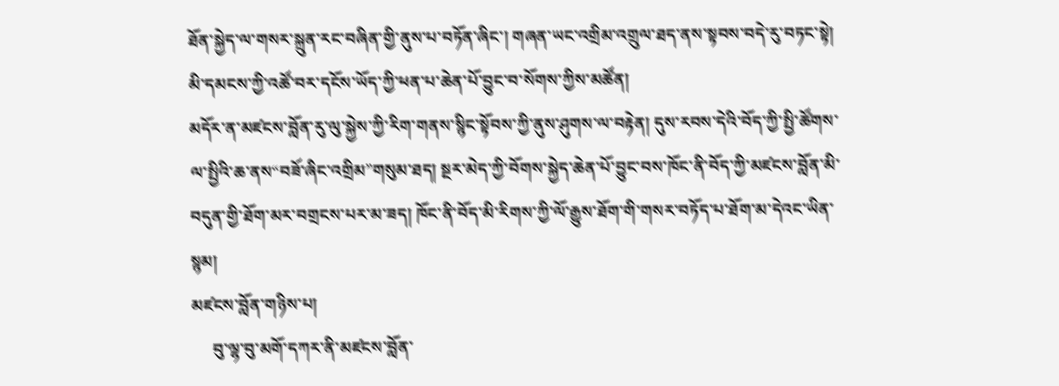ཐོན་སྐྱེད་ལ་གསར་སྐྲུན་རང་བཞིན་གྱི་ནུས་པ་བཏོན་ཞིང་། གཞན་ཡང་འགྲིམ་འགྲུལ་ཐད་ནས་སྟབས་བདེ་རུ་བཏང་སྟེ། མི་དམངས་ཀྱི་འཚོ་བར་དངོས་ཡོད་ཀྱི་ཕན་པ་ཆེན་པོ་བྱུང་བ་སོགས་ཀྱིས་མཚོན།
མདོར་ན་མཛངས་བློན་རུ་ལུ་སྐྱེས་ཀྱི་རིག་གནས་སྙིང་སྟོབས་ཀྱི་ནུས་ཤུགས་ལ་བརྟེན། དུས་རབས་དེའི་བོད་ཀྱི་སྤྱི་ཚོགས་ལ་སྤྱིའི་ཆ་ནས“བཟོ་ཞིང་འགྲིམ”གསུམ་ཐད། སྔར་མེད་ཀྱི་བོགས་སྐྱེད་ཆེན་པོ་བྱུང་བས་ཁོང་ནི་བོད་ཀྱི་མཛངས་བློན་མི་བདུན་གྱི་ཐོག་མར་བགྲངས་པར་མ་ཟད། ཁོང་ནི་བོད་མི་རིགས་ཀྱི་ལོ་རྒྱུས་ཐོག་གི་གསར་བཏོད་པ་ཐོག་མ་དེའང་ཡིན་སྙམ།
མཛངས་བློན་གཉིས་པ།
     བུ་ལྷ་བུ་མགོ་དཀར་ནི་མཛངས་བློན་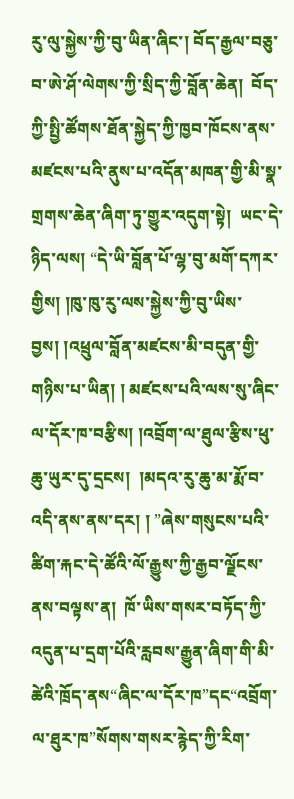རུ་ལུ་སྐྱེས་ཀྱི་བུ་ཡིན་ཞིང་། བོད་རྒྱལ་བཅུ་བ་ཨེ་ཤོ་ལེགས་ཀྱི་སྲིད་ཀྱི་བློན་ཆེན།  བོད་ཀྱི་སྤྱི་ཚོགས་ཐོན་སྐྱེད་ཀྱི་ཁྱབ་ཁོངས་ནས་མཛངས་པའི་ནུས་པ་འདོན་མཁན་གྱི་མི་སྣ་གྲགས་ཆེན་ཞིག་ཏུ་གྱུར་འདུག་སྟེ།  ཡང་དེ་ཉིད་ལས། “དེ་ཡི་བློན་པོ་ལྷ་བུ་མགོ་དཀར་གྱིས། །ཁུ་ཁུ་རུ་ལས་སྐྱེས་ཀྱི་བུ་ཡིས་བྱས། །འཕྲུལ་བློན་མཛངས་མི་བདུན་གྱི་གཉིས་པ་ཡིན། ། མཛངས་པའི་ལས་སུ་ཞིང་ལ་དོར་ཁ་བརྩིས། །འབྲོག་ལ་ཐུལ་རྩིས་ཕུ་ཆུ་ཡུར་དུ་དྲངས།  །མདའ་རུ་ཆུ་མ་རྨོ་བ་འདི་ནས་ནས་དར། ། ”ཞེས་གསུངས་པའི་ཚིག་རྐང་དེ་ཚོའི་ལོ་རྒྱུས་ཀྱི་རྒྱབ་ལྗོངས་ནས་བལྟས་ན།  ཁོ་ཡིས་གསར་བཏོད་ཀྱི་འདུན་པ་དྲག་པོའི་རླབས་རྒྱུན་ཞིག་གི་མི་ཚེའི་ཁྲོད་ནས“ཞིང་ལ་དོར་ཁ”དང“འབྲོག་ལ་ཐུར་ཁ”སོགས་གསར་རྙེད་ཀྱི་རིག་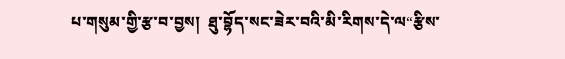པ་གསུམ་གྱི་རྩ་བ་བྱས།  ཐུ་བྷོད་སང་ཟེར་བའི་མི་རིགས་དེ་ལ“རྩིས་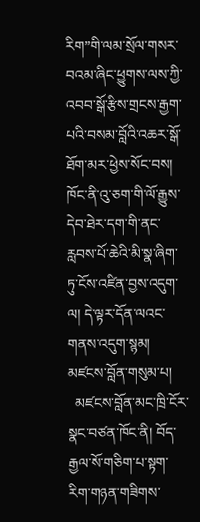རིག”གི་ལམ་སྲོལ་གསར་བའམ་ཞིང་ཕྱུགས་ལས་ཀྱི་འབབ་སྒོ་རྩིས་གྲངས་རྒྱག་པའི་བསམ་བློའི་འཆར་སྒོ་ཐོག་མར་ཕྱེས་སོང་བས།  ཁོང་ནི་འུ་ཅག་གི་ལོ་རྒྱུས་དེབ་ཐེར་དག་གི་ནང་རླབས་པོ་ཆེའི་མི་སྣ་ཞིག་ཏུ་ངོས་འཛིན་བྱས་འདུག་ལ། དེ་ལྟར་དོན་ལའང་གནས་འདུག་སྙམ།
མཛངས་བློན་གསུམ་པ།
  མཛངས་བློན་མང་ཁྲི་ངོར་སྣང་བཙན་ཁོང་ནི། བོད་རྒྱལ་སོ་གཅིག་པ་སྟག་རིག་གཉན་གཟིགས་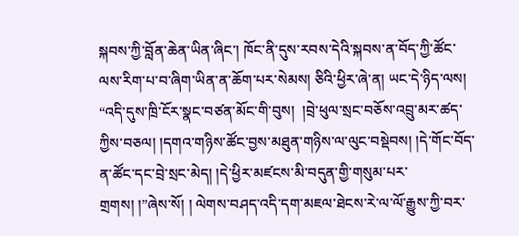སྐབས་ཀྱི་བློན་ཆེན་ཡིན་ཞིང་། ཁོང་ནི་དུས་རབས་དེའི་སྐབས་ན་བོད་ཀྱི་ཚོང་ལས་རིག་པ་བ་ཞིག་ཡིན་ན་ཆོག་པར་སེམས། ཅིའི་ཕྱིར་ཞེ་ན། ཡང་དེ་ཉིད་ལས། “འདི་དུས་ཁྲི་ངོར་སྣང་བཙན་མོང་གི་བུས།  །བྲེ་ཕུལ་སྲང་བཅོས་འབྲུ་མར་ཚད་ཀྱིས་བཅལ། །དགའ་གཉིས་ཚོང་བྱས་མཐུན་གཉིས་ལ་ལུང་བསྡེབས། །དེ་གོང་བོད་ན་ཚོང་དང་བྲེ་སྲང་མེད། །དེ་ཕྱིར་མཛངས་མི་བདུན་གྱི་གསུམ་པར་གྲགས། །”ཞེས་སོ། ། ལེགས་བཤད་འདི་དག་མཇལ་ཐེངས་རེ་ལ་ལོ་རྒྱུས་ཀྱི་བར་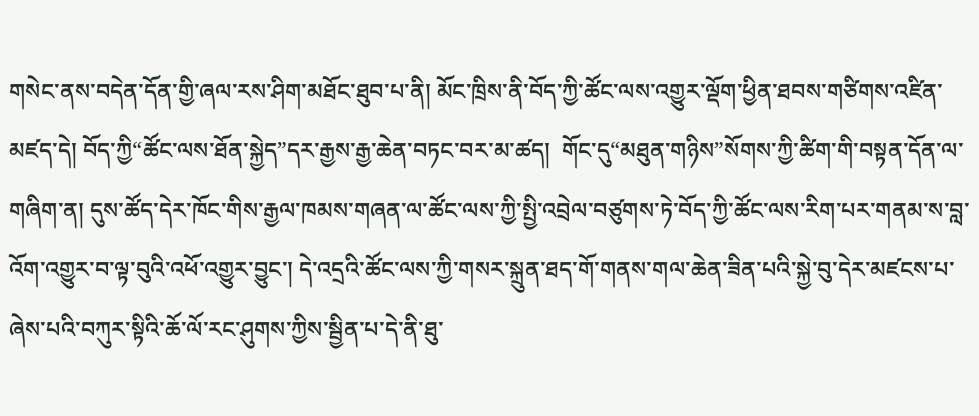གསེང་ནས་བདེན་དོན་གྱི་ཞལ་རས་ཤིག་མཐོང་ཐུབ་པ་ནི། མོང་ཁྲིས་ནི་བོད་ཀྱི་ཚོང་ལས་འགྱུར་ལྡོག་ཕྱིན་ཐབས་གཙིགས་འཛིན་མཛད་དེ། བོད་ཀྱི“ཚོང་ལས་ཐོན་སྐྱེད”དར་རྒྱས་རྒྱ་ཆེན་བཏང་བར་མ་ཚད།  གོང་དུ“མཐུན་གཉིས”སོགས་ཀྱི་ཚིག་གི་བསྟན་དོན་ལ་གཞིག་ན། དུས་ཚོད་དེར་ཁོང་གིས་རྒྱལ་ཁམས་གཞན་ལ་ཚོང་ལས་ཀྱི་སྤྱི་འབྲེལ་བཙུགས་ཏེ་བོད་ཀྱི་ཚོང་ལས་རིག་པར་གནམ་ས་བླ་འོག་འགྱུར་བ་ལྟ་བུའི་འཕོ་འགྱུར་བྱུང་། དེ་འདྲའི་ཚོང་ལས་ཀྱི་གསར་སྐྲུན་ཐད་གོ་གནས་གལ་ཆེན་ཟིན་པའི་སྐྱེ་བུ་དེར་མཛངས་པ་ཞེས་པའི་བཀུར་སྟིའི་ཆོ་ལོ་རང་ཤུགས་ཀྱིས་སྦྱིན་པ་དེ་ནི་ཐུ་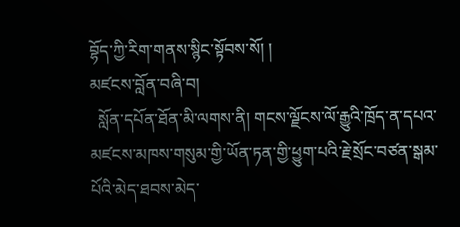བྷོད་ཀྱི་རིག་གནས་སྙིང་སྟོབས་སོ། །
མཛངས་བློན་བཞི་བ།
  སློན་དཔོན་ཐོན་མི་ལགས་ནི། གངས་ལྗོངས་ལོ་རྒྱུའི་ཁྲོད་ན་དཔའ་མཛངས་མཁས་གསུམ་གྱི་ཡོན་ཏན་གྱི་ཕྱུག་པའི་རྗེ་སྲོང་བཙན་སྒམ་པོའི་མེད་ཐབས་མེད་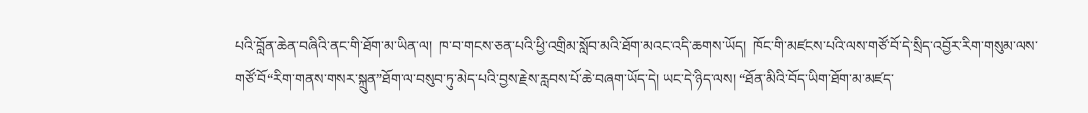པའི་བློན་ཆེན་བཞིའི་ནང་གི་ཐོག་མ་ཡིན་ལ།  ཁ་བ་གངས་ཅན་པའི་ཕྱི་འགྲིམ་སློབ་མའི་ཐོག་མའང་འདི་ཆགས་ཡོད།  ཁོང་གི་མཛངས་པའི་ལས་གཙོ་བོ་དེ་སྲིད་འབྱོར་རིག་གསུམ་ལས་གཙོ་བོ“རིག་གནས་གསར་སྐྲུན”ཐོག་ལ་བསུབ་ཏུ་མེད་པའི་བྱས་རྗེས་རླབས་པོ་ཆེ་བཞག་ཡོད་དེ། ཡང་དེ་ཉིད་ལས། “ཐོན་མིའི་བོད་ཡིག་ཐོག་མ་མཛད་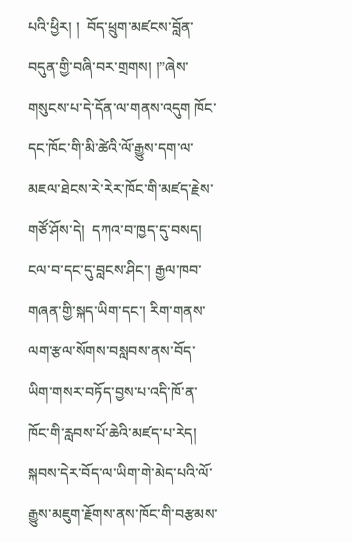པའི་ཕྱིར། །  བོད་ཕྲུག་མཛངས་བློན་བདུན་གྱི་བཞི་བར་གྲགས། །”ཞེས་གསུངས་པ་དེ་དོན་ལ་གནས་འདུག ཁོང་དང་ཁོང་གི་མི་ཚེའི་ལོ་རྒྱུས་དག་ལ་མཇལ་ཐེངས་རེ་རེར་ཁོང་གི་མཛད་རྗེས་གཙོ་ཤོས་དེ།  དཀའ་བ་ཁྱད་དུ་བསད། ངལ་བ་དང་དུ་བླངས་ཤིང་། རྒྱལ་ཁབ་གཞན་གྱི་སྐད་ཡིག་དང་། རིག་གནས་ལག་རྩལ་སོགས་བསླབས་ནས་བོད་ཡིག་གསར་བཏོད་བྱས་པ་འདི་ཁོ་ན་ཁོང་གི་རླབས་པོ་ཆེའི་མཛད་པ་རེད། སྐབས་དེར་བོད་ལ་ཡིག་གེ་མེད་པའི་ལོ་རྒྱུས་མཇུག་རྗོགས་ནས་ཁོང་གི་བརྩམས་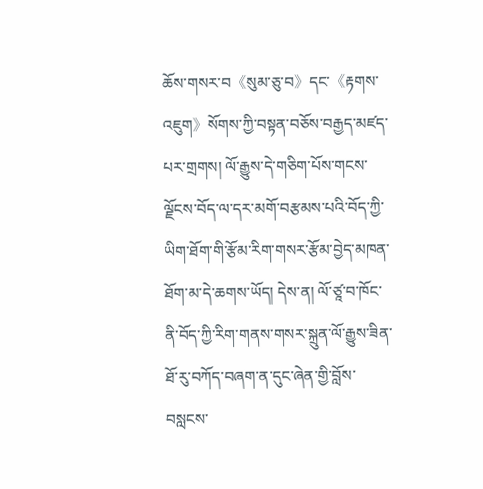ཆོས་གསར་བ《སུམ་ཅུ་བ》དང་《རྟགས་འཇུག》སོགས་ཀྱི་བསྟན་བཅོས་བརྒྱད་མཛད་པར་གྲགས། ལོ་རྒྱུས་དེ་གཅིག་པོས་གངས་ལྗོངས་བོད་ལ་དར་མགོ་བརྩམས་པའི་བོད་ཀྱི་ཡིག་ཐོག་གི་རྩོམ་རིག་གསར་རྩོམ་བྱེད་མཁན་ཐོག་མ་དེ་ཆགས་ཡོད། དེས་ན། ལོ་ཙཱ་བ་ཁོང་ནི་བོད་ཀྱི་རིག་གནས་གསར་སྐྲུན་ལོ་རྒྱུས་ཟིན་ཐོ་རུ་བཀོད་བཞག་ན་དུང་ཞེན་གྱི་བློས་བསླངས་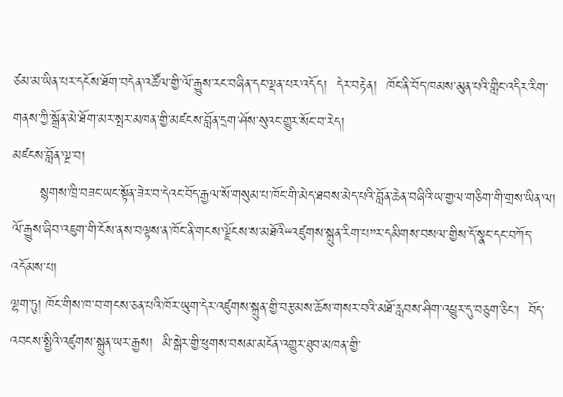ཙམ་མ་ཡིན་པར་དངོས་ཐོག་བདེན་འཚོལ་གྱི་ལོ་རྒྱུས་རང་བཞིན་དང་ལྡན་པར་འདོད།  དེར་བརྟེན།  ཁོང་ནི་བོད་ཁམས་མུན་པའི་གླིང་འདིར་རིག་གནས་ཀྱི་སྒྲོན་མེ་ཐོག་མར་སྤར་མཁན་གྱི་མཛངས་བློན་དྲག་ཤོས་སུའང་གྱུར་སོང་བ་རེད།
མཛངས་བློན་ལྔ་བ།
      སྙགས་ཁྲི་བཟང་ཡང་སྟོན་ཟེར་བ་དེའང་བོད་རྒྱལ་སོ་གསུམ་པ་ཁོང་གི་མེད་ཐབས་མེད་པའི་བློན་ཆེན་བཞིའི་ཡ་གྱལ་གཅིག་གི་གྲས་ཡིན་ལ། ལོ་རྒྱུས་ཞིབ་འཇུག་གི་ངོས་ནས་བལྟས་ན་ཁོང་ནི་གངས་ལྗོངས་ས་མཐོའི“འཛུགས་སྐྲུན་རིག་པ”ར་དམིགས་བསལ་གྱིས་དོ་སྣང་དང་བཀོད་འདོམས་པ།
ལྷག་ཏུ། ཁོང་གིས་ཁ་བ་གངས་ཅན་པའི་ཁོར་ཡུག་དེར་འཛུགས་སྐྲུན་གྱི་བརྩམས་ཆོས་གསར་བའི་མཐོ་རླབས་ཤིག་འཕྱུར་དུ་བཅུག་ཅིང་།  བོད་འབངས་སྤྱིའི་འཛུགས་སྐྲུན་ཡར་རྒྱས།  མི་སྒེར་གྱི་ཕུགས་བསམ་མངོན་འགྱུར་ཐུབ་མཁན་གྱི་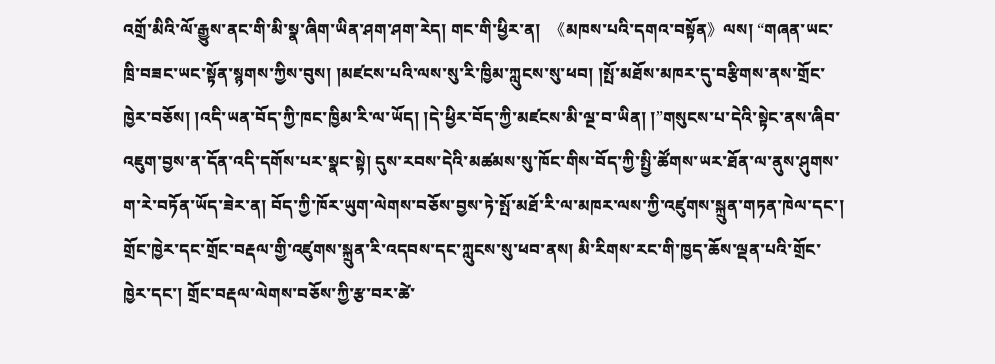འགྲོ་མིའི་ལོ་རྒྱུས་ནང་གི་མི་སྣ་ཞིག་ཡིན་ཤག་ཤག་རེད། གང་གི་ཕྱིར་ན།  《མཁས་པའི་དགའ་བསྟོན》ལས། “གཞན་ཡང་ཁྲི་བཟང་ཡང་སྟོན་སྙགས་ཀྱིས་བུས། །མཛངས་པའི་ལས་སུ་རི་ཁྱིམ་ཀླུངས་སུ་ཕབ། །སྤོ་མཐོས་མཁར་དུ་བརྩིགས་ནས་གྲོང་ཁྱེར་བཅོས། །འདི་ཡན་བོད་ཀྱི་ཁང་ཁྱིམ་རི་ལ་ཡོད། །དེ་ཕྱིར་བོད་ཀྱི་མཛངས་མི་ལྔ་བ་ཡིན། །”གསུངས་པ་དེའི་སྟེང་ནས་ཞིབ་འཇུག་བྱས་ན་དོན་འདི་དགོས་པར་སྣང་སྟེ། དུས་རབས་དེའི་མཚམས་སུ་ཁོང་གིས་བོད་ཀྱི་སྤྱི་ཚོགས་ཡར་ཐོན་ལ་ནུས་ཤུགས་ག་རེ་བཏོན་ཡོད་ཟེར་ན། བོད་ཀྱི་ཁོར་ཡུག་ལེགས་བཅོས་བྱས་ཏེ་སྤོ་མཐོ་རི་ལ་མཁར་ལས་ཀྱི་འཛུགས་སྐྲུན་གཏན་ཁེལ་དང་། གྲོང་ཁྱེར་དང་གྲོང་བརྡལ་གྱི་འཛུགས་སྐྲུན་རི་འདབས་དང་ཀླུངས་སུ་ཕབ་ནས། མི་རིགས་རང་གི་ཁྱད་ཆོས་ལྡན་པའི་གྲོང་ཁྱེར་དང་། གྲོང་བརྡལ་ལེགས་བཅོས་ཀྱི་རྩ་བར་ཚེ་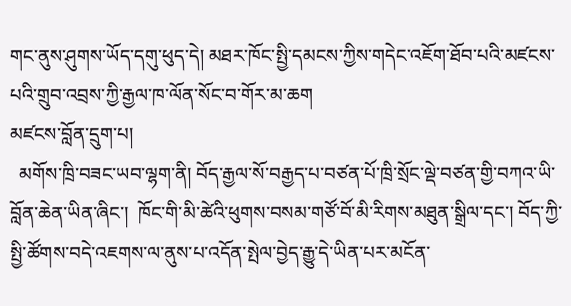གང་ནུས་ཤུགས་ཡོད་དགུ་ཕུད་དེ། མཐར་ཁོང་སྤྱི་དམངས་ཀྱིས་གདེང་འཇོག་ཐོབ་པའི་མཛངས་པའི་གྲུབ་འབྲས་ཀྱི་རྒྱལ་ཁ་ལོན་སོང་བ་གོར་མ་ཆག
མཛངས་བློན་དྲུག་པ།
  མགོས་ཁྲི་བཟང་ཡབ་ལྷག་ནི། བོད་རྒྱལ་སོ་བརྒྱད་པ་བཙན་པོ་ཁྲི་སྲོང་ལྡེ་བཙན་གྱི་བཀའ་ཡི་བློན་ཆེན་ཡིན་ཞིང་།  ཁོང་གི་མི་ཚེའི་ཕུགས་བསམ་གཙོ་བོ་མི་རིགས་མཐུན་སྒྲིལ་དང་། བོད་ཀྱི་སྤྱི་ཚོགས་བདེ་འཇགས་ལ་ནུས་པ་འདོན་སྤེལ་བྱེད་རྒྱུ་དེ་ཡིན་པར་མངོན་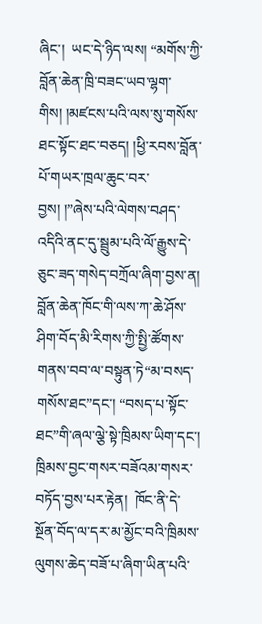ཞིང་།  ཡང་དེ་ཉིད་ལས། “མགོས་ཀྱི་བློན་ཆེན་ཁྲི་བཟང་ཡབ་ལྷག་གིས། །མཛངས་པའི་ལས་སུ་གསོས་ཐང་སྟོང་ཐང་བཅད། །ཕྱི་རབས་བློན་པོ་གཡར་ཁྲལ་ཆུང་བར་བྱས། །”ཞེས་པའི་ལེགས་བཤད་འདིའི་ནང་དུ་སྦྲུམ་པའི་ལོ་རྒྱུས་དེ་ཅུང་ཟད་གསེད་བཀྲོལ་ཞིག་བྱས་ན། བློན་ཆེན་ཁོང་གི་ལས་ཀ་ཆེ་ཤོས་ཤིག་བོད་མི་རིགས་ཀྱི་སྤྱི་ཚོགས་གནས་བབ་ལ་བསྟུན་ཏེ“མ་བསད་གསོས་ཐང”དང་། “བསད་པ་སྟོང་ཐང”གི་ཞལ་ལྕེ་སྟེ་ཁྲིམས་ཡིག་དང་། ཁྲིམས་བྱང་གསར་བཟོའམ་གསར་བཏོད་བྱས་པར་རྟེན།  ཁོང་ནི་དེ་སྔོན་བོད་ལ་དར་མ་མྱོང་བའི་ཁྲིམས་ལུགས་ཆེད་བཟོ་པ་ཞིག་ཡིན་པའི་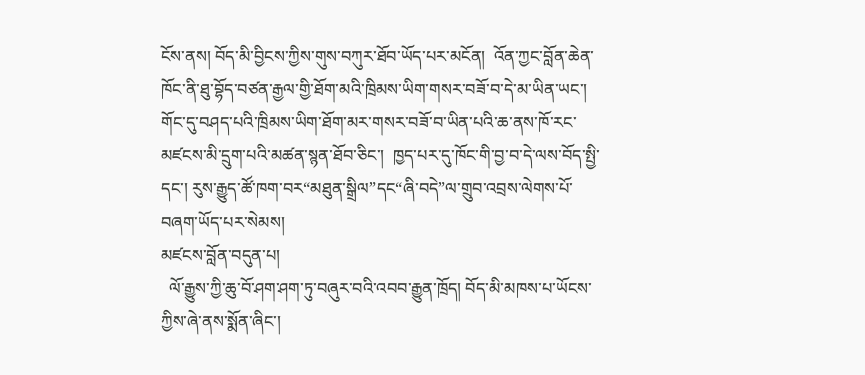ངོས་ནས། བོད་མི་བྱིངས་ཀྱིས་གུས་བཀུར་ཐོབ་ཡོད་པར་མངོན།  འོན་ཀྱང་བློན་ཆེན་ཁོང་ནི་ཐུ་བྷོད་བཙན་རྒྱལ་གྱི་ཐོག་མའི་ཁྲིམས་ཡིག་གསར་བཟོ་བ་དེ་མ་ཡིན་ཡང་། གོང་དུ་བཤད་པའི་ཁྲིམས་ཡིག་ཐོག་མར་གསར་བཟོ་བ་ཡིན་པའི་ཆ་ནས་ཁོ་རང་མཛངས་མི་དྲུག་པའི་མཚན་སྙན་ཐོབ་ཅིང་།  ཁྱད་པར་དུ་ཁོང་གི་བྱ་བ་དེ་ལས་བོད་སྤྱི་དང་། རུས་རྒྱུད་ཚོ་ཁག་བར“མཐུན་སྒྲིལ”དང“ཞི་བདེ”ལ་གྲུབ་འབྲས་ལེགས་པོ་བཞག་ཡོད་པར་སེམས།
མཛངས་བློན་བདུན་པ།
  ལོ་རྒྱུས་ཀྱི་ཆུ་བོ་ཤག་ཤག་ཏུ་བཞུར་བའི་འབབ་རྒྱུན་ཁྲོད། བོད་མི་མཁས་པ་ཡོངས་ཀྱིས་ཞེ་ནས་སྨོན་ཞིང་།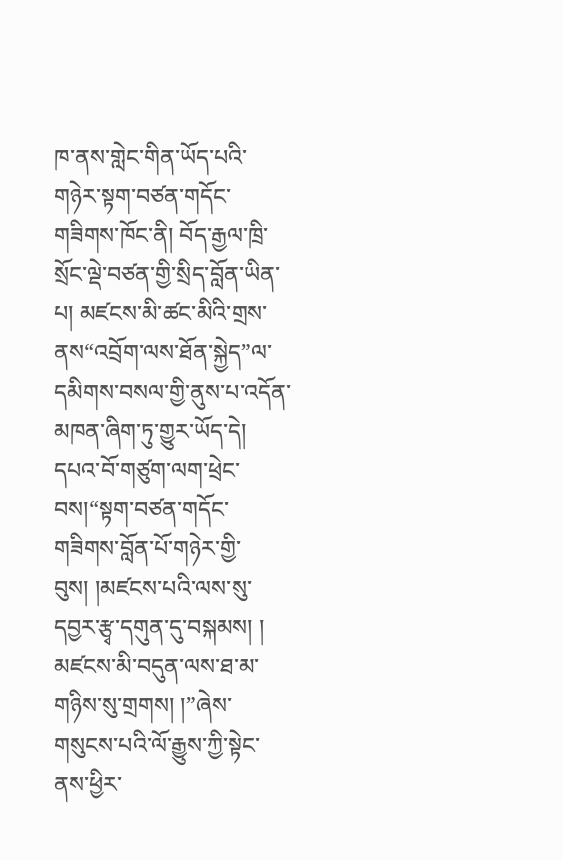ཁ་ནས་གླེང་གིན་ཡོད་པའི་གཉེར་སྟག་བཙན་གདོང་གཟིགས་ཁོང་ནི། བོད་རྒྱལ་ཁྲི་སྲོང་ལྡེ་བཙན་གྱི་སྲིད་བློན་ཡིན་པ། མཛངས་མི་ཚང་མིའི་གྲས་ནས“འབྲོག་ལས་ཐོན་སྐྱེད”ལ་དམིགས་བསལ་གྱི་ནུས་པ་འདོན་མཁན་ཞིག་ཏུ་གྱུར་ཡོད་དེ། དཔའ་བོ་གཙུག་ལག་ཕྲེང་བས།“སྟག་བཙན་གདོང་གཟིགས་བློན་པོ་གཉེར་གྱི་བུས། །མཛངས་པའི་ལས་སུ་དབྱར་རྩྭ་དགུན་དུ་བསྐམས། །  མཛངས་མི་བདུན་ལས་ཐ་མ་གཉིས་སུ་གྲགས། །”ཞེས་གསུངས་པའི་ལོ་རྒྱུས་ཀྱི་སྟེང་ནས་ཕྱིར་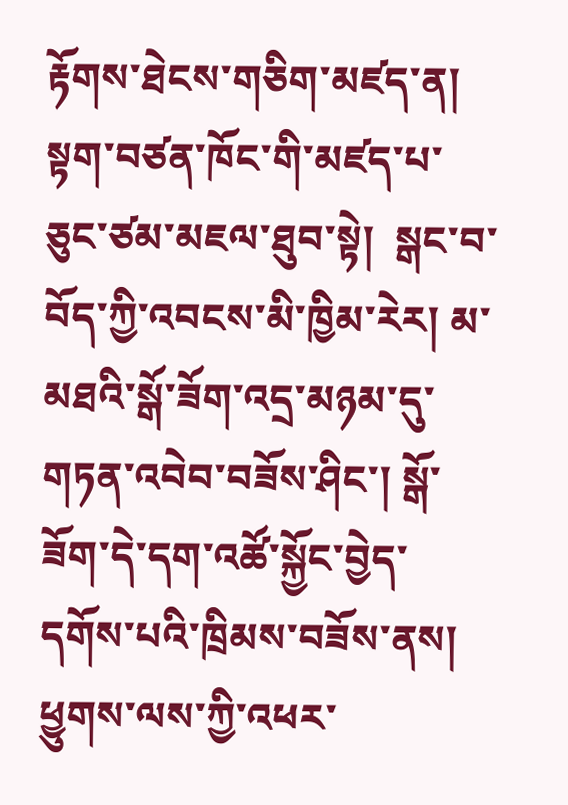རྟོགས་ཐེངས་གཅིག་མཛད་ན། སྟག་བཙན་ཁོང་གི་མཛད་པ་ཅུང་ཙམ་མཇལ་ཐུབ་སྟེ།  སྒང་བ་བོད་ཀྱི་འབངས་མི་ཁྱིམ་རེར། མ་མཐའི་སྒོ་ཟོག་འདྲ་མཉམ་དུ་གཏན་འབེབ་བཟོས་ཤིང་། སྒོ་ཟོག་དེ་དག་འཚོ་སྐྱོང་བྱེད་དགོས་པའི་ཁྲིམས་བཟོས་ནས།  ཕྱུགས་ལས་ཀྱི་འཕར་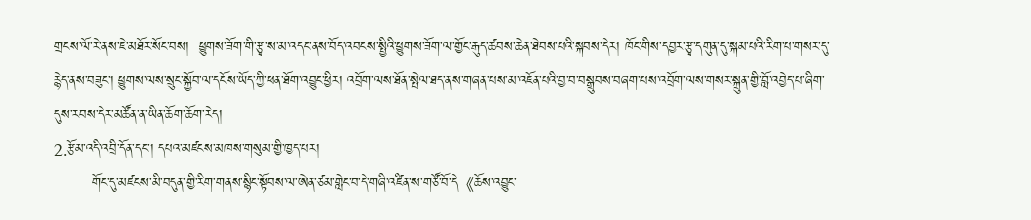གྲངས་ལོ་རེ་ནས་ཇེ་མཐོར་སོང་བས།  ཕྱུགས་ཟོག་གི་རྩྭ་ས་མ་འདང་ནས་བོད་འབངས་སྤྱིའི་ཕྱུགས་ཟོག་ལ་གྱོང་རྒུད་ཚབས་ཆེན་ཐེབས་པའི་སྐབས་དེར། ཁོང་གིས་དབྱར་རྩྭ་དགུན་དུ་སྐམ་པའི་རིག་པ་གསར་དུ་རྙེད་ནས་བཟུང་། ཕྱུགས་ལས་སྲུང་སྐྱོབ་ལ་དངོས་ཡོད་ཀྱི་ཕན་ཐོག་འབྱུང་ཕྱིར། འབྲོག་ལས་ཐོན་སྤེལ་ཐད་ནས་གཞན་པས་མ་འཇོན་པའི་བྱ་བ་བསྒྲུབས་བཞག་པས་འབྲོག་ལས་གསར་སྐྲུན་གྱི་བློ་འབྱེད་པ་ཞིག་དུས་རབས་དེར་མཚོན་ན་ཡིན་ཆོག་ཆོག་རེད།
2.རྩོམ་འདི་འབྲི་དོན་དང་། དཔའ་མཛངས་མཁས་གསུམ་གྱི་ཁྱད་པར།
        གོང་དུ་མཛངས་མི་བདུན་གྱི་རིག་གནས་སྙིང་སྟོབས་ལ་ཨེན་ཙམ་གླེང་བ་དེ་གཞི་འཛིན་ས་གཙོ་བོ་དེ《ཆོས་འབྱུང་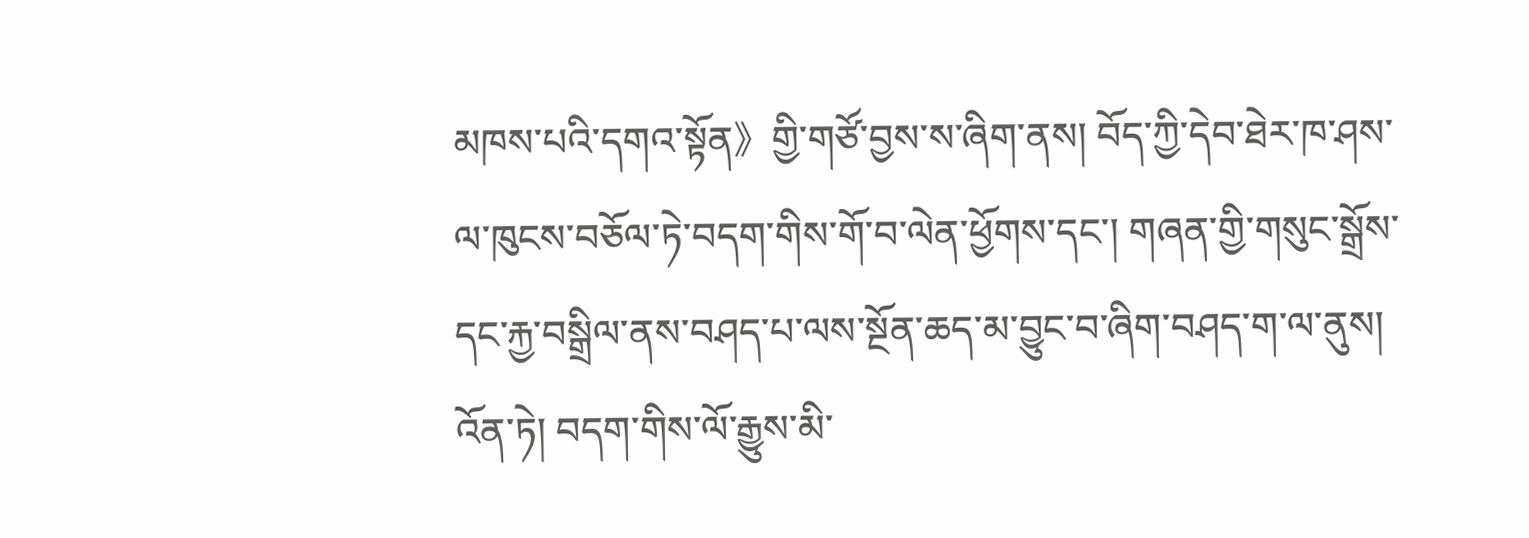མཁས་པའི་དགའ་སྟོན》གྱི་གཙོ་བྱས་ས་ཞིག་ནས། བོད་ཀྱི་དེབ་ཐེར་ཁ་ཤས་ལ་ཁུངས་བཅོལ་ཏེ་བདག་གིས་གོ་བ་ལེན་ཕྱོགས་དང་། གཞན་གྱི་གསུང་སྒྲོས་དང་རྐྱ་བསྒྲིལ་ནས་བཤད་པ་ལས་སྔོན་ཆད་མ་བྱུང་བ་ཞིག་བཤད་ག་ལ་ནུས།
འོན་ཏེ། བདག་གིས་ལོ་རྒྱུས་མི་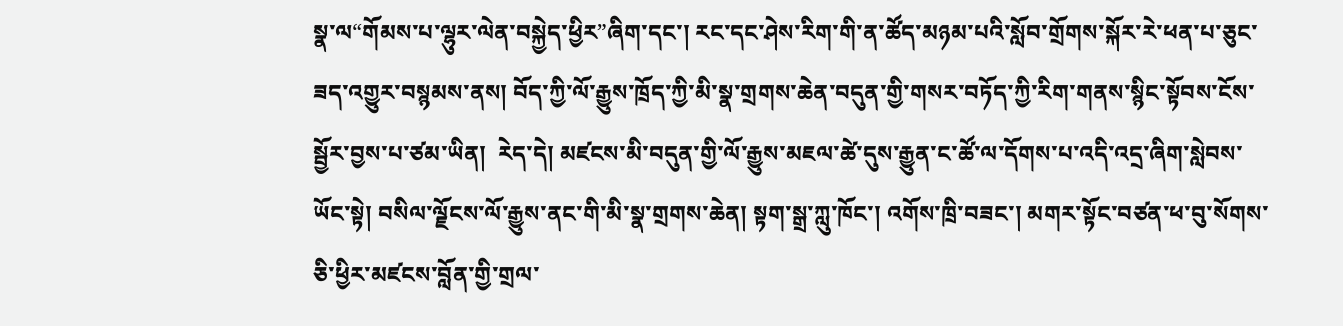སྣ་ལ“གོམས་པ་ལྷུར་ལེན་བསྐྱེད་ཕྱིར”ཞིག་དང་། རང་དང་ཤེས་རིག་གི་ན་ཚོད་མཉམ་པའི་སློབ་གྲོགས་སྐོར་རེ་ཕན་པ་ཅུང་ཟད་འགྱུར་བསྙམས་ནས། བོད་ཀྱི་ལོ་རྒྱུས་ཁྲོད་ཀྱི་མི་སྣ་གྲགས་ཆེན་བདུན་གྱི་གསར་བཏོད་ཀྱི་རིག་གནས་སྙིང་སྟོབས་ངོས་སྦྱོར་བྱས་པ་ཙམ་ཡིན།  རེད་དེ། མཛངས་མི་བདུན་གྱི་ལོ་རྒྱུས་མཇལ་ཚེ་དུས་རྒྱུན་ང་ཚོ་ལ་དོགས་པ་འདི་འདྲ་ཞིག་སླེབས་ཡོང་སྟེ། བསིལ་ལྗོངས་ལོ་རྒྱུས་ནང་གི་མི་སྣ་གྲགས་ཆེན། སྟག་སྒྲ་ཀླུ་ཁོང་། འགོས་ཁྲི་བཟང་། མགར་སྟོང་བཙན་ཕ་བུ་སོགས་ཅི་ཕྱིར་མཛངས་བློན་གྱི་གྲལ་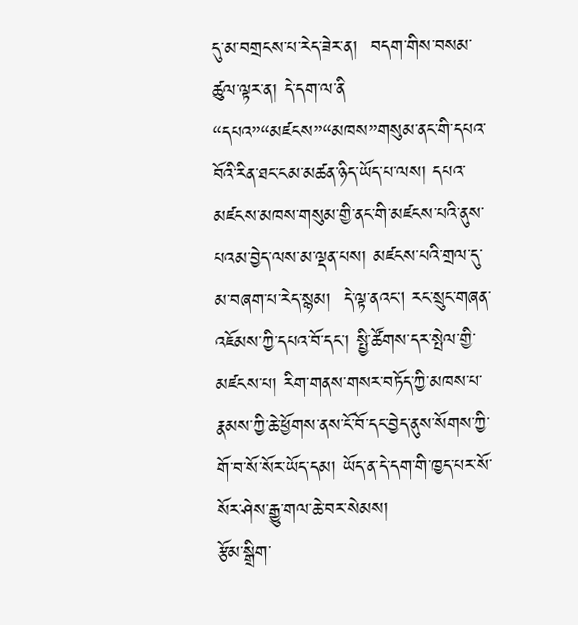དུ་མ་བགྲངས་པ་རེད་ཟེར་ན།  བདག་གིས་བསམ་ཚུལ་ལྟར་ན། དེ་དག་ལ་ནི “དཔའ”“མཛངས”“མཁས”གསུམ་ནང་གི་དཔའ་བོའི་རིན་ཐང་ངམ་མཚན་ཉིད་ཡོད་པ་ལས། དཔའ་མཛངས་མཁས་གསུམ་གྱི་ནང་གི་མཛངས་པའི་ནུས་པའམ་བྱེད་ལས་མ་ལྡན་པས། མཛངས་པའི་གྲལ་དུ་མ་བཞག་པ་རེད་སྙམ།  དེ་ལྟ་ནའང། རང་སྲུང་གཞན་འཇོམས་ཀྱི་དཔའ་བོ་དང་། སྤྱི་ཚོགས་དར་སྤེལ་གྱི་མཛངས་པ། རིག་གནས་གསར་བཏོད་ཀྱི་མཁས་པ་རྣམས་ཀྱི་ཆེ་ཕྱོགས་ནས་ངོ་བོ་དང་བྱེད་ནུས་སོགས་ཀྱི་གོ་བ་སོ་སོར་ཡོད་དམ། ཡོད་ན་དེ་དག་གི་ཁྱད་པར་སོ་སོར་ཤེས་རྒྱུ་གལ་ཆེ་བར་སེམས།
རྩོམ་སྒྲིག་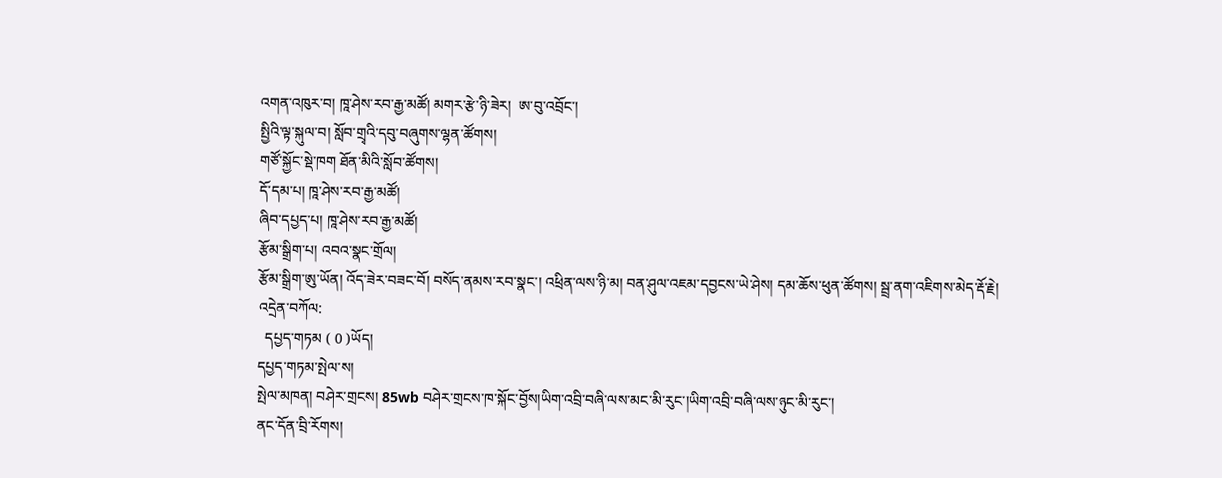འགན་འཁུར་བ། ཁཱ་ཤེས་རབ་རྒྱ་མཚོ། མགར་རྩེ་ཉི་ཟེར།  ཨ་བུ་འབྲོང་།
སྤྱིའི་ལྟ་སྐུལ་བ། སློབ་གྲྭའི་དབུ་བཞུགས་ལྷན་ཚོགས།
གཙོ་སྐྱོང་སྡེ་ཁག ཐོན་མིའི་སློབ་ཚོགས།
དོ་དམ་པ། ཁཱ་ཤེས་རབ་རྒྱ་མཚོ།
ཞིབ་དཔྱད་པ། ཁཱ་ཤེས་རབ་རྒྱ་མཚོ།
རྩོམ་སྒྲིག་པ། འབའ་སྣང་གྲོལ།
རྩོམ་སྒྲིག་ཨུ་ཡོན། འོད་ཟེར་བཟང་བོ། བསོད་ནམས་རབ་སྣང་། འཕྲིན་ལས་ཉི་མ། བན་ཤུལ་འཇམ་དབྱངས་ཡེ་ཤེས། དམ་ཆོས་ཕུན་ཚོགས། སྦྲ་ནག་འཇིགས་མེད་རྡོ་རྗེ།
འདྲེན་བཀོལ:
  དཔྱད་གཏམ ( 0 )ཡོད།
དཔྱད་གཏམ་སྤེལ་ས།
སྤེལ་མཁན། བཤེར་གྲངས། 85wb བཤེར་གྲངས་ཁ་སྐོང་བྱོས།ཡིག་འབྲི་བཞི་ལས་མང་མི་རུང་།ཡིག་འབྲི་བཞི་ལས་ཉུང་མི་རུང་།
ནང་དོན་བྲི་རོགས།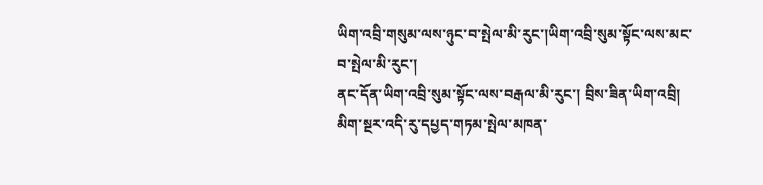ཡིག་འབྲི་གསུམ་ལས་ཉུང་བ་སྤེལ་མི་རུང་།ཡིག་འབྲི་སུམ་སྟོང་ལས་མང་བ་སྤེལ་མི་རུང་།
ནང་དོན་ཡིག་འབྲི་སུམ་སྟོང་ལས་བརྒལ་མི་རུང་། བྲིས་ཟིན་ཡིག་འབྲི།
མིག་སྔར་འདི་རུ་དཔྱད་གཏམ་སྤེལ་མཁན་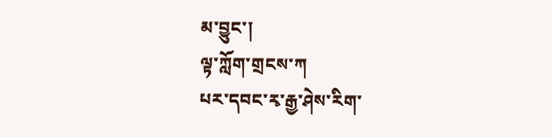མ་བྱུང་།
ལྟ་ཀློག་གྲངས་ཀ
པར་དབང་རྭ་རྒྱ་ཤེས་རིག་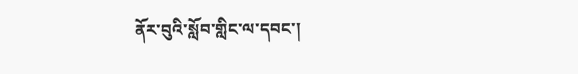ནོར་བུའི་སློབ་གླིང་ལ་དབང་།